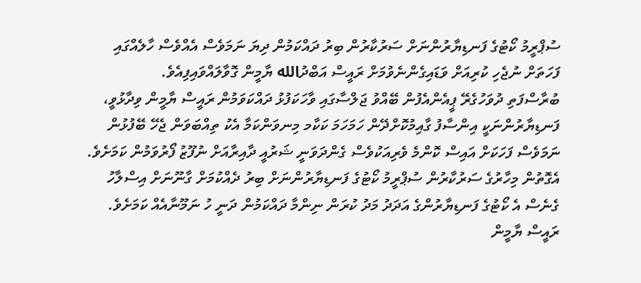ސުޕްރީމު ކޯޓުގެ ފަނޑިޔާރުންނަށް ސަރުކާރުން ބިރު ދައްކަމުން ދިޔަ ނަމަވެސް އެއްވެސް ހާލެއްގައި ފަހަތަށް ނުޖެހި ކުރިއަށް ވަޑައިގެންނެވުމަށް ރައީސް އަބްދުالله ޔާމީން ގޮވާލައްވައިފިއެވެ.
ބުރާސްފަތި ދުވަހުގެރޭ ޕީއެންއެފުން ބޭއްވު ޖަލްސާގައި ވާހަކަފުޅު ދައްކަވަމުން ރައީސް ޔާމީން ވިދާޅުވީ، ފަނޑިޔާރުންނަކީ އިންސާފު ގާއިމުކޮށްދޭން ހަމަހަމަ ކަކާމ މިނވަންކަމާ އެކު ތިއްބަވަން ޖެހޭ ބޭފުޅުން ނަމަވެސް ފަހަކަށް އައިސް ކޮންމެ ވެރިއަކުވެސް ގެންދަވަނީ ޝަރުއީ ދާއިރާއަށް ނުފޫޒު ފޯރުވަމުން ކަމަށެވެ. އެގޮތުން މިހާރުގެ ސަރުކާރުން ސުޕްރީމު ކޯޓުގެ ފަނޑިޔާރުންނަށް ބިރު ދެއްކުމަށް ގާނޫނަށް އިސްލާހު ގެނެސް އެ ކޯޓުގެ ފަނޑިޔާރުންގެ އަދަދު މަދު ކުރަން ނިންމާ ދައްކަމުން ދަނީ ހު ނަމޫނާއެއް ކަމަށެވެ.
ރައީސް ޔާމީން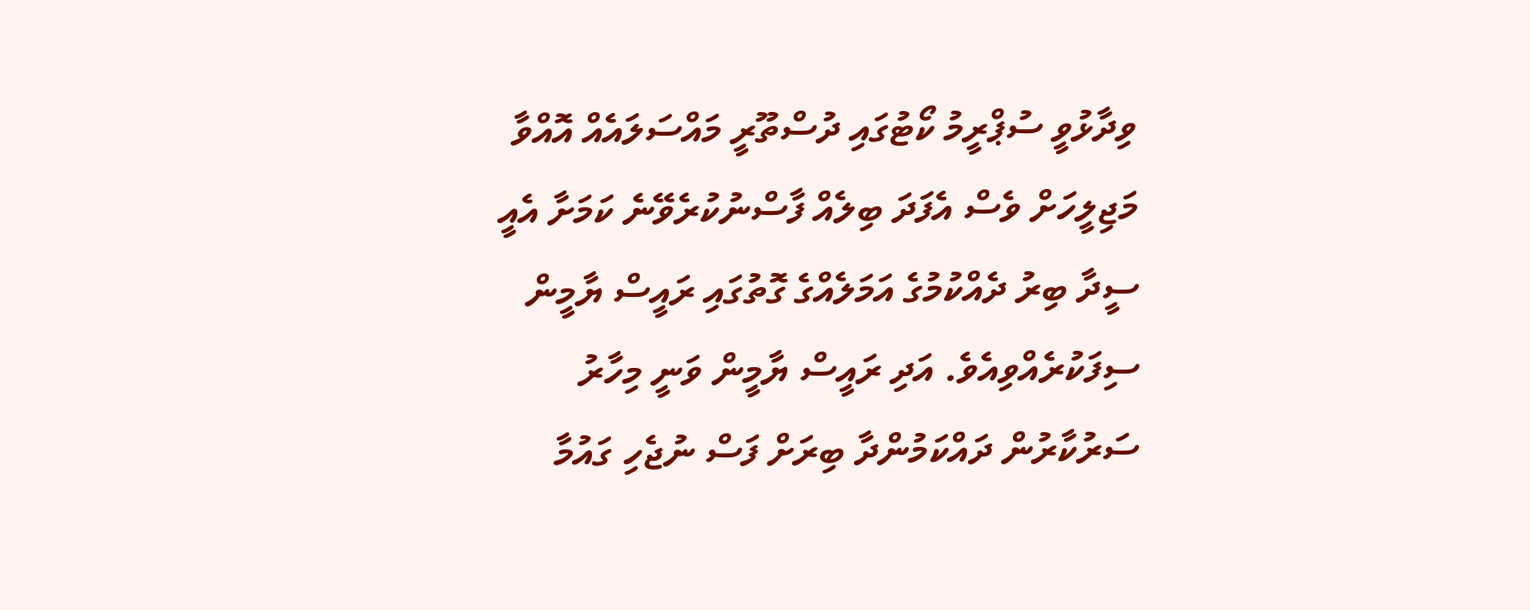ވިދާޅުވީ ސުޕްރީމު ކޯޓުގައި ދުސްތޫރީ މައްސަލައެއް އޮއްވާ މަޖިލީހަށް ވެސް އެފަދަ ބިލެއް ފާސްނުކުރެވޭނެ ކަމަށާ އެއީ ސީދާ ބިރު ދެއްކުމުގެ އަމަލެއްގެ ގޮތުގައި ރައީސް ޔާމީން ސިފަކުރެއްވިއެވެ. އަދި ރައީސް ޔާމީން ވަނީ މިހާރު ސަރުކާރުން ދައްކަމުންދާ ބިރަށް ފަސް ނުޖެހި ގައުމާ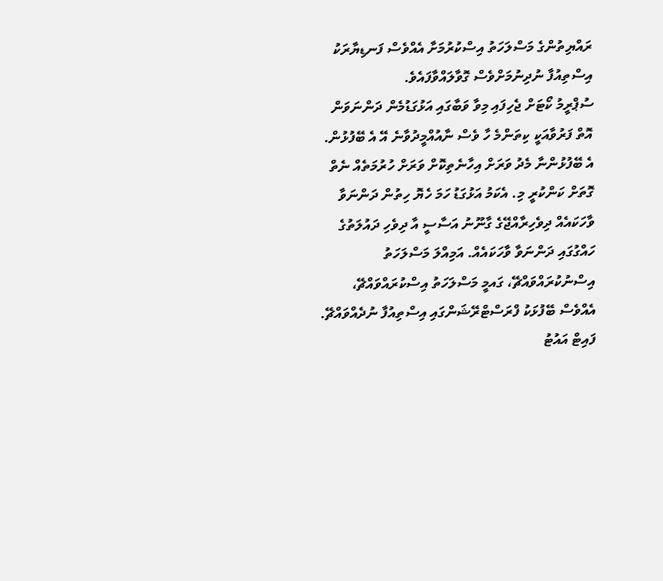ރައްޔިތުންގެ މަސްލަހަތު އިސްކުރުމަށާ އެއްވެސް ފަނޑިޔާރަކު އިސްތިއުފާ ނުދިނުމަށްވެސް ގޮވާލައްވާފައެވެ.
ސުޕްރީމު ކޯޓަށް ޖެހިފައި މިވާ ވަބާގައި އަޅުގަޑުމެން ދަންނަވަން އޮތް ފަރުވާއަކީ ކިތަންމެ ހާ ވެސް ނާއުއްމީދުވާނެ އޭ އެ ބޭފުޅުން. އެ ބޭފުޅުންނާ މެދު ވަރަށް އިހާނެތިކޮށް ވަރަށް ހުރުމަތެއް ނެތް ގޮތަށް ކަންކުރީ މި. އެކަމު އަޅުގަޑު ހަމަ ހެޔޮ ހިތުން ދަންނަވާ ވާހަކައެއް ދިވެހިރާއްޖޭގެ ގާނޫނު އަސާސީ އާ ދިވެހި ދައުލަތުގެ ހައްގުގައި ދަންނަވާ ވާހަކައެއް. އަމިއްލަ މަސްލަހަތު އިސްނުކުރައްވައްޗޭ، ގައމީ މަސްލަހަތު އިސްކުރައްވައްޗޭ، އެއްވެސް ބޭފުޅަކު ފްރަސްޓްރޭޝަންގައި އިސްތިއުފާ ނުދެއްވައްޗޭ. ފައިޓް އައުޓު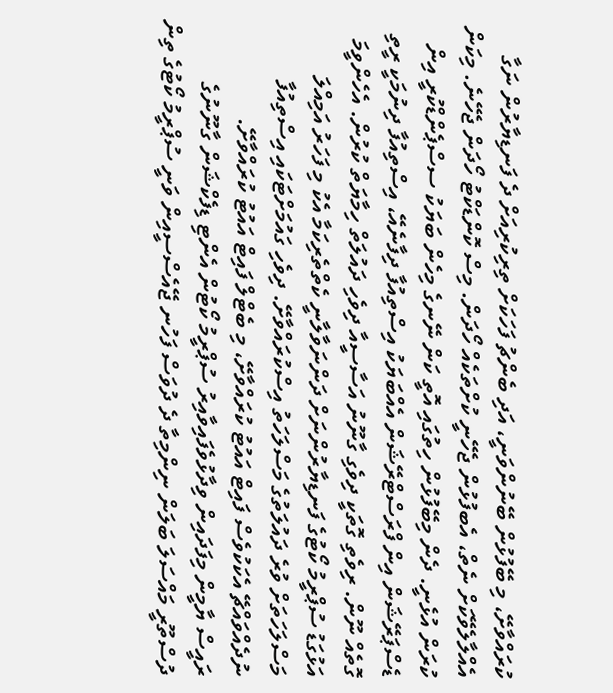ކުރައްވާށޭ، މި ބޭފުޅުން ބޭނުންވަނީ، އަދި ބެންޗު ފަހަކަށް ތިރިކުރިއަށް ދެ ފަނޑިޔާރުން ނަގާ އެއްލާލެވޭކަށް ނެތް، އެބފުޅުން ޖެހޭނީ ކުށްތަކެއް ހޯދަން. މިސް ކޮންޑަކްޓު ހޯދަން ޖެހޭނެ. މިކަން ކުރަން އުޅެނީ. ދެން މިބޭފުޅުން ހިތުގައި އޮތީ ކަން ނޭނގެ މިހެން ބަޔަކު ސސްޕެންޑްކުރީ އިން ޑެސްޕަރޭޝަން އިން ފްރަސްޓްރޭޝަން އެއްބަޔަކު އިސްތިއުފާ ދިފާނެއޭ، އިސްތިއުފާ ދިނުމަކީ ރީތި ގޮތެއް ނޫން. ރިވެތި ގޮތަކީ ދިވެގި ގާނޫނު އަސާސީއާ ދިވެހި ދައުލަތް ހިމާޔަތް ކުރުން. އެހެންވީމަ އަޅުގަޑު ސުޕްރީމު ކޯޓުގެ ފަނޑިޔާރުންނަށް ދަންނަވާލާނީ ކެތްތެރިކަމާ އެކު މި ފަހަރު އަމިއްލަ މަސްލަހަތަށް ވުރެ ދައުލަތުގެ މަސްލަހަތު އިސްކުރައްވާށޭ. ދިވެހި ގައުމަށްޓަކައި އިސްތިއުފާ ނުދެއްވައްޗޭ އެކަކުވެސް ފައިޓް އައުޓު ކުރައްވާށޭ، މި ބެޓްލް ފައިޓް އައުޓު ކުރައްވާށޭ.
ރައީސް ޔާމީން މިފަދައިން ވިދާޅުވެފައިވާއިރު ސުޕްރީމު ކޯޓުން އެންޓި ޑިފެކްޝަން ގާނޫނުގެ ދުސްތޫރީ މައްސަލަ ބަލަން ނިންމިތާ ދެ ދުވަސް ފަހުނ ޖޭއެސްސީއިން ވަނީ ސުޕްރީމު ކޯޓުގެ ތިން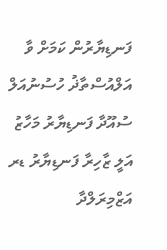ފަނޑިޔާރުން ކަމަށް ވާ އަލްއުސްތާޛު ހުސުނުއަލް ސުއޫދާ ފަނޑިޔާރު މަހާޒު އަލީ ޒާހިރާ ފަނޑިޔާރު ޑރ އަޒްމިރަލްދާ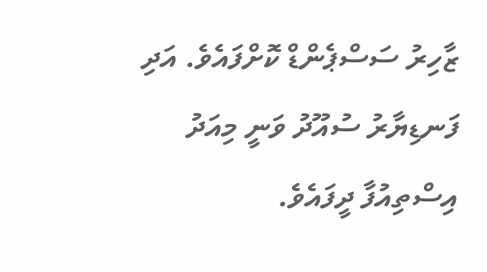ޒާހިރު ސަސްޕެންޑް ކޮށްފައެވެ. އަދި ފަނޑިޔާރު ސުއޫދު ވަނީ މިއަދު އިސްތިއުފާ ދީފައެވެ.